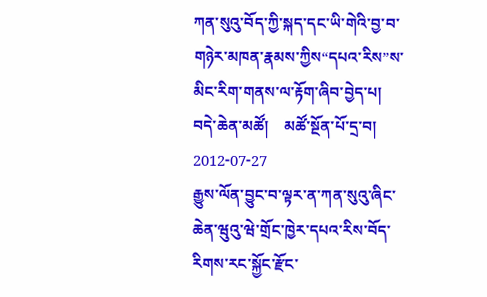ཀན་སུའུ་བོད་ཀྱི་སྐད་དང་ཡི་གེའི་བྱ་བ་གཉེར་མཁན་རྣམས་ཀྱིས“དཔའ་རིས”ས་མིང་རིག་གནས་ལ་རྟོག་ཞིབ་བྱེད་པ།
བདེ་ཆེན་མཚོ།    མཚོ་སྔོན་པོ་དྲ་བ།    2012-07-27
རྒྱུས་ལོན་བྱུང་བ་ལྟར་ན་ཀན་སུའུ་ཞིང་ཆེན་ཝུའུ་ཝེ་གྲོང་ཁྱེར་དཔའ་རིས་བོད་རིགས་རང་སྐྱོང་རྫོང་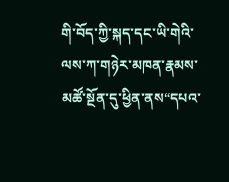གི་བོད་ཀྱི་སྐད་དང་ཡི་གེའི་ལས་ཀ་གཉེར་མཁན་རྣམས་མཚོ་སྔོན་དུ་ཕྱིན་ནས“དཔའ་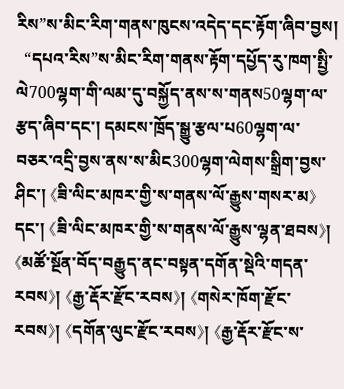རིས”ས་མིང་རིག་གནས་ཁུངས་འདེད་དང་རྟོག་ཞིབ་བྱས།
  “དཔའ་རིས”ས་མིང་རིག་གནས་རྟོག་དཔྱོད་རུ་ཁག་སྤྱི་ལེ700ལྷག་གི་ལམ་དུ་བསྐྱོད་ནས་ས་གནས50ལྷག་ལ་རྩད་ཞིབ་དང་། དམངས་ཁྲོད་སྒྱུ་རྩལ་པ60ལྷག་ལ་བཅར་འདྲི་བྱས་ནས་ས་མིང300ལྷག་ལེགས་སྒྲིག་བྱས་ཤིང་། 《ཟི་ལིང་མཁར་གྱི་ས་གནས་ལོ་རྒྱུས་གསར་མ》དང་། 《ཟི་ལིང་མཁར་གྱི་ས་གནས་ལོ་རྒྱུས་ལྷན་ཐབས》། 《མཚོ་སྔོན་བོད་བརྒྱུད་ནང་བསྟན་དགོན་སྡེའི་གདན་རབས》། 《རྒྱ་རྡོར་རྫོང་རབས》། 《གསེར་ཁོག་རྫོང་རབས》། 《དགོན་ལུང་རྫོང་རབས》། 《རྒྱ་རྡོར་རྫོང་ས་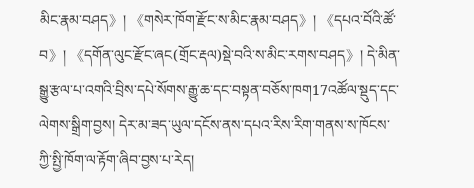མིང་རྣམ་བཤད》། 《གསེར་ཁོག་རྫོང་ས་མིང་རྣམ་བཤད》། 《དཔའ་བོའི་ཚོ་བ》། 《དགོན་ལུང་རྫོང་ཞང(གྲོང་རྡལ)སྡེ་བའི་ས་མིང་རགས་བཤད》། དེ་མིན་སྒྱུ་རྩལ་པ་འགའི་བྲིས་དཔེ་སོགས་རྒྱུ་ཆ་དང་བསྟན་བཅོས་ཁག17འཚོལ་སྡུད་དང་ལེགས་སྒྲིག་བྱས། དེར་མ་ཟད་ཡུལ་དངོས་ནས་དཔའ་རིས་རིག་གནས་ས་ཁོངས་ཀྱི་སྤྱི་ཁོག་ལ་རྟོག་ཞིབ་བྱས་པ་རེད།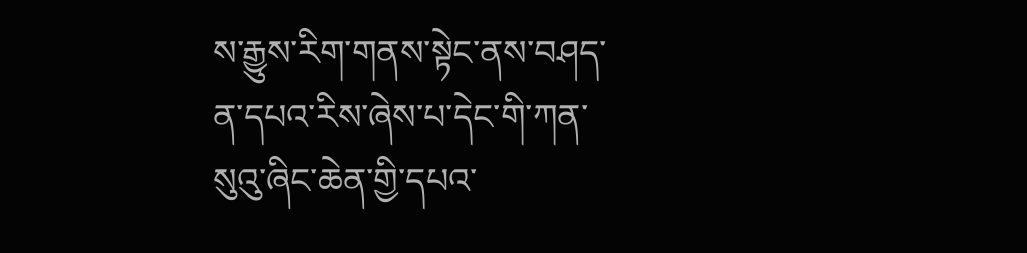ས་རྒྱུས་རིག་གནས་སྟེང་ནས་བཤད་ན་དཔའ་རིས་ཞེས་པ་དེང་གི་ཀན་སུའུ་ཞིང་ཆེན་གྱི་དཔའ་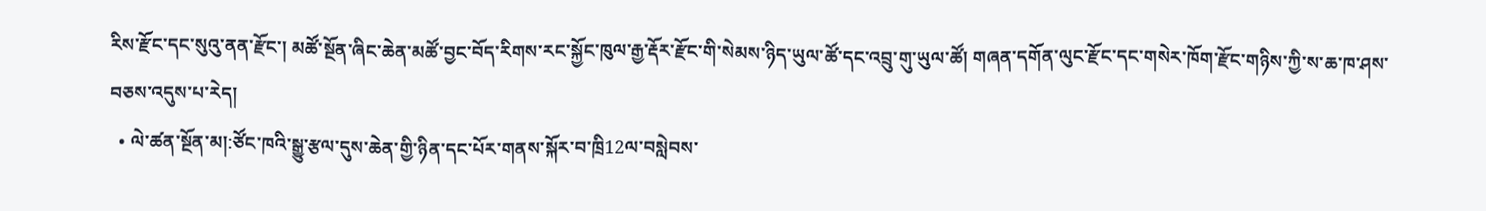རིས་རྫོང་དང་སུའུ་ནན་རྫོང་། མཚོ་སྔོན་ཞིང་ཆེན་མཚོ་བྱང་བོད་རིགས་རང་སྐྱོང་ཁུལ་རྒྱ་རྡོར་རྫོང་གི་སེམས་ཉིད་ཡུལ་ཚོ་དང་འབྲུ་གུ་ཡུལ་ཚོ། གཞན་དགོན་ལུང་རྫོང་དང་གསེར་ཁོག་རྫོང་གཉིས་ཀྱི་ས་ཆ་ཁ་ཤས་བཅས་འདུས་པ་རེད།
  • ལེ་ཚན་སྔོན་མ།:ཙོང་ཁའི་སྒྱུ་རྩལ་དུས་ཆེན་གྱི་ཉིན་དང་པོར་གནས་སྐོར་བ་ཁྲི12ལ་བསླེབས་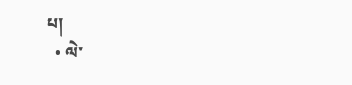པ།
  • ལེ་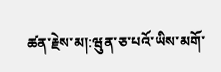ཚན་རྗེས་མ།:ཝུན་ཅ་པའོ་ཡིས་མགོ་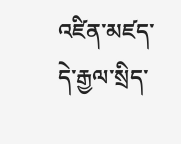འཛིན་མཛད་དེ་རྒྱལ་སྲིད་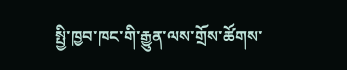སྤྱི་ཁྱབ་ཁང་གི་རྒྱུན་ལས་གྲོས་ཚོགས་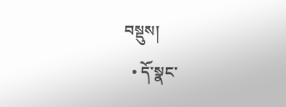བསྡུས།
  • དོ་སྣང་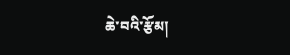ཆེ་བའི་རྩོམ།